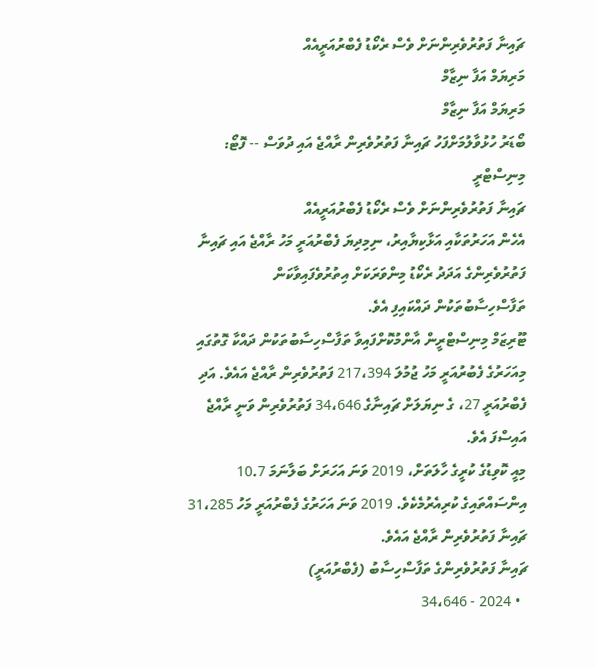ޗައިނާ ފަތުރުވެރިންނަށް ވެސް ރެކޯޑު ފެބްރުއަރީއެއް
މަރިޔަމް އަފާ ނިޒާމް
މަރިޔަމް އަފާ ނިޒާމް
ބޯޑަރު ހުޅުވާލުމަށްފަހު ޗައިނާ ފަތުރުވެރިން ރާއްޖެ އައި ދުވަސް -- ފޮޓޯ: މިނިސްޓްރީ
ޗައިނާ ފަތުރުވެރިންނަށް ވެސް ރެކޯޑު ފެބްރުއަރީއެއް
އެހެން އަހަރުތަކާއި އަޅާކިޔާއިރު، ނިމިދިޔަ ފެބްރުއަރީ މަހު ރާއްޖެ އައި ޗައިނާ ފަތުރުވެރިންގެ އަދަދު ރެކޯޑު މިންވަރަކަށް އިތުރުވެފައިވާކަން ތަފާސްހިސާބުތަކުން ދައްކައިފި އެވެ.
ޓޫރިޒަމް މިނިސްޓްރީން އާންމުކޮށްފައިވާ ތަފާސްހިސާބުތަކުން ދައްކާ ގޮތުގައި މިއަހަރުގެ ފެބުރުއަރީ މަހު ޖުމުލަ 217،394 ފަތުރުވެރިން ރާއްޖެ އައެވެ. އަދި ފެބްރުއަރީ 27، ގެ ނިޔަލަށް ޗައިނާގެ 34،646 ފަތުރުވެރިން ވަނީ ރާއްޖެ އައިސްފަ އެވެ.
މިއީ ކޮވިޑުގެ ކުރީގެ ހާލަތަށް، 2019 ވަނަ އަހަރަށް ބަލާނަމަ 10.7 އިންސައްތައިގެ ކުރިއެރުމެކެވެ. 2019 ވަނަ އަހަރުގެ ފެބްރުއަރީ މަހު 31،285 ޗައިނާ ފަތުރުވެރިން ރާއްޖެ އައެވެ.
ޗައިނާ ފަތުރުވެރިންގެ ތަފާސްހިސާބު (ފެބްރުއަރީ)
  • 2024 - 34،646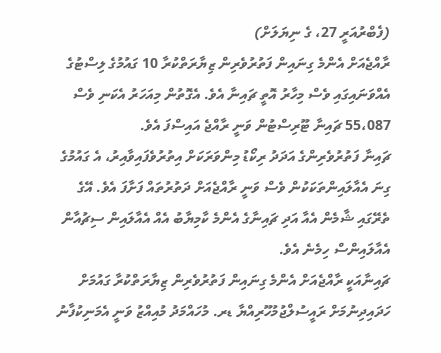(ފެބްރުއަރީ 27، ގެ ނިޔަލަށް)
ރާއްޖެއަށް އެންމެ ގިނައިން ފަތުރުވެރިން ޒިޔާރަތްކުރާ 10 ގައުމުގެ ލިސްޓުގެ އެއްވަނައިގައި ވެސް މިހާރު އޮތީ ޗައިނާ އެވެ. އެގޮތުން މިއަހަރު އެކަނި ވެސް 55،087 ޗައިނާ ޓޫރިސްޓުން ވަނީ ރާއްޖެ އައިސްފަ އެވެ.
ޗައިނާ ފަތުރުވެރިންގެ އަދަދު ރިކޯޑު މިންވަރަކަށް އިތުރުވެފައިވާއިރު، އެ ގައުމުގެ ގިނަ އެއާލައިންތަކަކުން ވެސް ވަނީ ރާއްޖެއަށް ދަތުރުތައް ފަށާފަ އެވެ. އޭގެ ތެރޭގައި ޝާމެން އެއާ އަދި ޗައިނާގެ އެންމެ ކާމިޔާބު އެއް އެއާލައިން ސިޗުއާން އެއާލައިންސް ހިމެނެ އެވެ.
ޗައިނާއަކީ ރާއްޖެއަށް އެންމެ ގިނައިން ފަތުރުވެރިން ޒިޔާރަތްކުރާ ގައުމަށް ހަދައިދިނުމަށް ރައީސުލްޖުމުހޫރިއްޔާ ޑރ. މުހައްމަދު މުއިއްޒު ވަނީ އެމަނިކުފާނު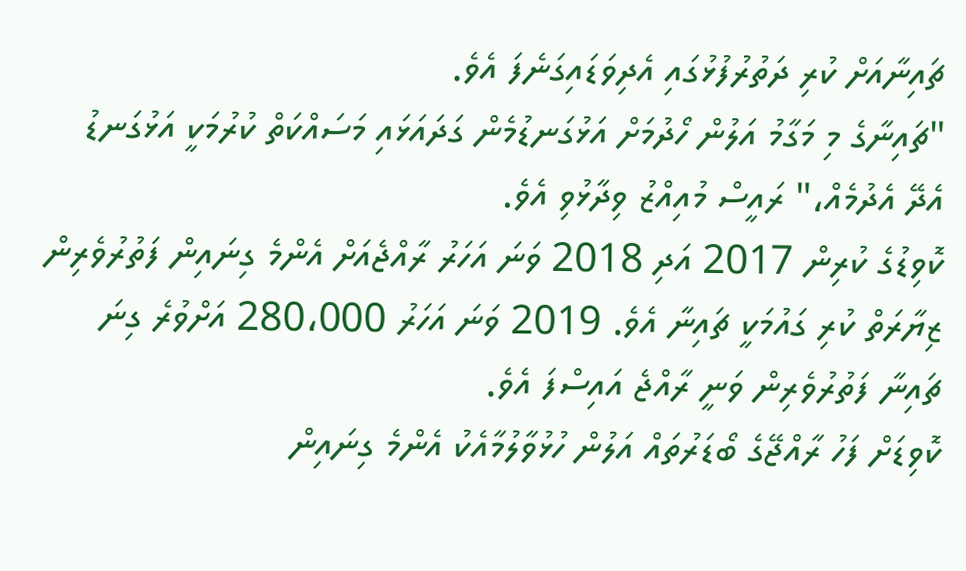ޗައިނާއަށް ކުރި ދަތުރުފުޅުގައި އެދިވަޑައިގަނެފަ އެވެ.
"ޗައިނާގެ މި މަގާމު އަލުން ހޯދުމަށް އަޅުގަނޑުމެން ގަދައަޅައި މަސައްކަތް ކުރުމަކީ އަޅުގަނޑު އެދޭ އެދުމެއް،" ރައީސް މުއިއްޒު ވިދާޅުވި އެވެ.
ކޮވިޑުގެ ކުރިން 2017 އަދި 2018 ވަނަ އަހަރު ރާއްޖެއަށް އެންމެ ގިނައިން ފަތުރުވެރިން ޒިޔާރަތް ކުރި ގައުމަކީ ޗައިނާ އެވެ. 2019 ވަނަ އަހަރު 280،000 އަށްވުރެ ގިނަ ޗައިނާ ފަތުރުވެރިން ވަނީ ރާއްޖެ އައިސްފަ އެވެ.
ކޮވިޑަށް ފަހު ރާއްޖޭގެ ބޯޑަރުތައް އަލުން ހުޅުވާލުމާއެކު އެންމެ ގިނައިން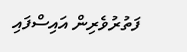ފަތުރުވެރިން އައިސްފައި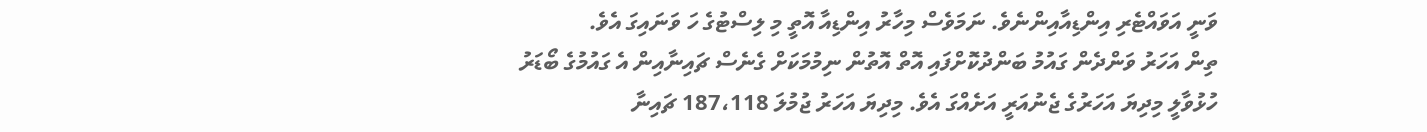ވަނީ އަވައްޓެރި އިންޑިއާއިންނެވެ. ނަމަވެސް މިހާރު އިންޑިއާ އޮތީ މި ލިސްޓުގެ ހަ ވަނައިގަ އެވެ.
ތިން އަހަރު ވަންދެން ގައުމު ބަންދުކޮށްފައި އޮތް އޮތުން ނިމުމަކަށް ގެނެސް ޗައިނާއިން އެ ގައުމުގެ ބޯޑަރު ހުޅުވާލީ މިދިޔަ އަހަރުގެ ޖެނުއަރީ އަށެއްގަ އެވެ. މިދިޔަ އަހަރު ޖުމުލަ 187،118 ޗައިނާ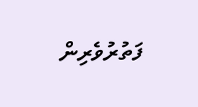ފަތުރުވެރިން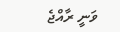ވަނީ ރާއްޖެ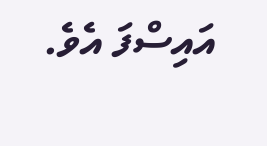އައިސްފަ އެވެ.